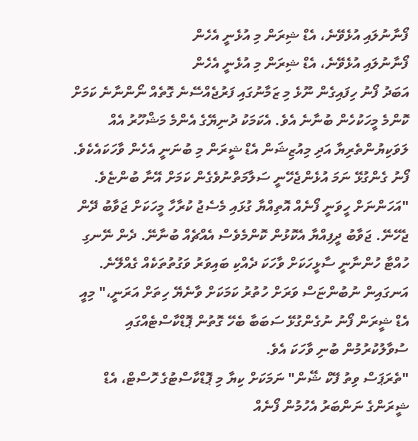ފޯނާނުލައި އުޅެވޭނެ، އެޑް ޝިރަން މި އުޅެނީ އެހެން
ފޯނާނުލައި އުޅެވޭނެ، އެޑް ޝިރަން މި އުޅެނީ އެހެން
އަބަދު ފޯނު ހިފައިގެން ނޫޅެ މި ޒަމާނުގައި ފަރުޖެއްސޭނެ ގޮތެއް ނޯންނާނެ ކަމަށް ކޮންމެ މީހަކުހެން ބުނާނެ އެވެ. އެކަމަކު ދުނިޔޭގެ އެންމެ މަޝްހޫރު އެއް ލަވަކިޔުންތެރިޔާ އަދި މިއުޒިޝަން އެޑް ޝީރަން މި ބުނަނީ އެހެން ވާހަކައެކެވެ.
ފޯނު ގެންގުޅޭ ނަމަ އުޅެންޖެހޭނީ ސަލާމަތްނުވެގެން ކަމަށް އޭނާ ބުންޏެވެ.
"އަހަންނަށް ހީވަނީ ފޯނެއް އޮތިއްޔާ ގުޅައި މެސެޖު ކުރާހާ މީހަކަށް ޖަވާބު ދޭން ޖެހޭނޭ. ޖަވާބު ދީފިއްޔާ އެކޮޅުން ކޮންމެވެސް އެއްޗެއް ބުނާނޭ. ދެން ނޭނގި ހުއްޓާ ހުންނާނީ ސާޅީހަކަށް ވާހަކަ ދެއްކި ބައިވަރު ވަގުތުތަކެއް ގެއްލޭނެ. އަނގައިން ނުބުންޏަސް ވަރަށް ހުތުރު ކަމަކަށް ވާނެޔޭ ހިތަށް އަރަނީ،" މިއީ އެޑް ޝީރަން ފޯނު ނުގެންގުޅޭ ސަބަބާ ބެހޭ ގޮތުން ޕޮޑްކާސްޓެއްގައި ސުވާލުކުރުމުން ބުނި ވާހަކަ އެވެ.
"ތެރަޕަސް ވިތު ފޭކް ޝޭން" ނަމަކަށް ކިޔާ މި ޕޮޑްކާސްޓުގެ ހޮސްޓް، އެޑް ޝީރަންގެ ނަންބަރު އެހުމުން ފޯނެއް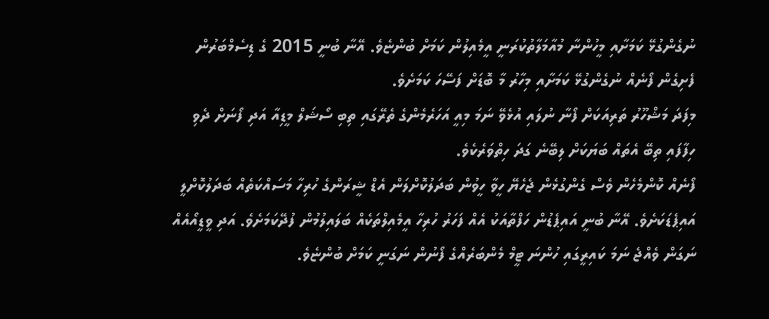ނުގެންގުޅޭ ކަމަށާއި މީހުންނާ މުއާމަލާތުކުރަނީ އީމެއިލުން ކަމަށް ބުންޏެވެ. އޭނާ ބުނީ 2015 ގެ ޑިސެމްބަރުން ފެށިގެން ފޯނެއް ނުގެންގުޅޭ ކަމަށާއި މިހާރު މާ ބޮޑަށް ފަސޭހަ ކަމަށެވެ.
މިފަދަ މަޝްހޫރު ތަރިއަކަށް ފޯނާ ނުލައި އުޅެވޭ ނަމަ މިއީ އަހަރެމެންގެ ތެރޭގައި ތިބި ސޯޝަލް މީޑިއާ އަދި ފޯނަށް ދެވި ހިފާފައި ތިބޭ އެތައް ބަޔަކަށް ލިބޭނެ ގަދަ ހިތްވަރެކެވެ.
ފޯނެއް ކޮންމެހެން ވެސް ގެންގުޅެން ޖެހެޔޭ ހީވާ ހީވުން ބަދަލުކޮށްލަން އެޑް ޝީރަންގެ ހުރިހާ މަސައްކަތެއް ބަދަލުކޮށްލީ އައިޕެޑަކަށެވެ. އޭނާ ބުނީ އައިޕެޑުން ހަފްތާއަކު އެއް ފަހަރު ހުރިހާ އީމެއިލްތަކެއް ބަލައިލުމުން ފުދޭކަމަށެވެ. އަދި ވީޑީއޯއެއް ނަގަން ވެއްޖެ ނަމަ ކައިރީގައި ހުންނަ ޓީމް މެންބަރެއްގެ ފޯނުން ނަގަނީ ކަމަށް ބުންޏެވެ.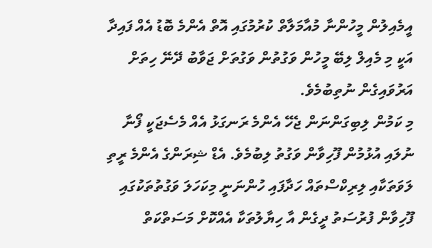އީމެއިލުން މީހުންނާ މުއާމަލާތް ކުރުމުގައި އޮތް އެންމެ ބޮޑު އެއް ފައިދާ އަކީ މި މެއިލް ލިބޭ މީހުން ވަގުތުން ވަގުތަށް ޖަވާބު ދޭނޭ ހިތަށް އަރުވައިގެން ނުތިބުމެވެ.
މި ކަމުން ލިބިގަންނަން ޖެހޭ އެންމެ ރަނގަޅު އެއް މެސެޖަކީ ފޯނާ ނުލައި އުޅުމުން ފޫހިވާން ވަގުތު ލިބުމެވެ. އެޑް ޝިރަންގެ އެންމެ ރީތި ލަވަތަކާއި ލިރިކްސްތައް ހަދާފައި ހުންނަނީ މިކަހަލަ ވަގުތުތަކުގައި ފޫހިވާން ފުރުސަތު ދީގެން އާ ހިޔާލުތަކާ އެއްކޮށް މަސަތްކަތް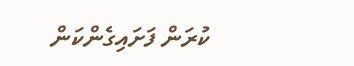ކުރަން ފަށައިގެންކަން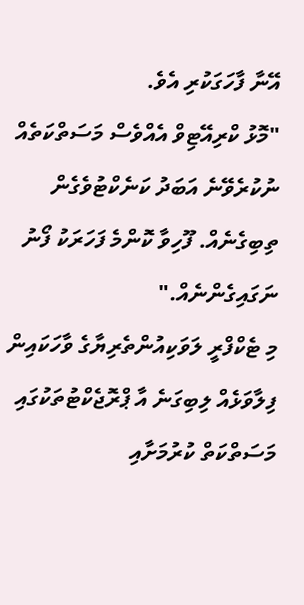އޭނާ ފާހަގަކުރި އެވެ.
"މޮޅު ކްރިއޭޓިވް އެއްވެސް މަސަތްކަތެއް ނުކުރެވޭނެ އަބަދު ކަނެކްޓުވެގެން ތިބިގެނެއް. ފޫހިވާ ކޮންމެ ފަހަރަކު ފޯނު ނަގައިގެންނެއް."
މި ޓެކްފްރީ ލަވަކިއުންތެރިޔާގެ ވާހަކައިން ފިލާވަޅެއް ލިބިގަނެ އާ ޕްރޮޖެކްޓުތަކުގައި މަސަތްކަތް ކުރުމަށާއި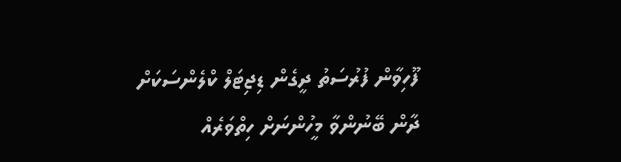ފޫހިވާން ފުރުސަތު ދީގެން ޑިޖިޓަލް ކްލެންސަކަށް ދާން ބޭނުންވާ މީހުންނަށް ހިތްވަރެއް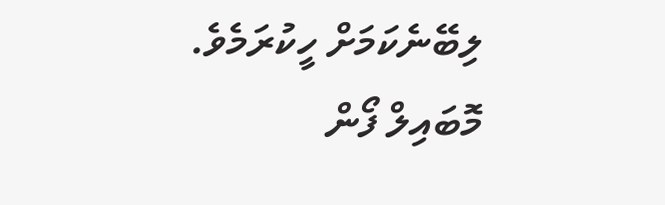ލިބޭނެކަމަށް ހީކުރަމެވެ.
މޮބައިލް ފޯން